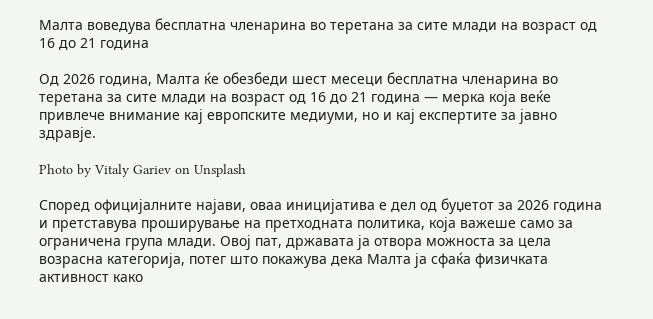Малта воведува бесплатна членарина во теретана за сите млади на возраст од 16 до 21 година

Од 2026 година, Малта ќе обезбеди шест месеци бесплатна членарина во теретана за сите млади на возраст од 16 до 21 година — мерка која веќе привлече внимание кај европските медиуми, но и кај експертите за јавно здравје.

Photo by Vitaly Gariev on Unsplash

Според официјалните најави, оваа иницијатива е дел од буџетот за 2026 година и претставува проширување на претходната политика, која важеше само за ограничена група млади. Овој пат, државата ја отвора можноста за цела возрасна категорија, потег што покажува дека Малта ја сфаќа физичката активност како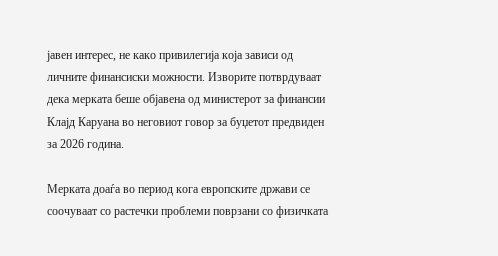јавен интерес, не како привилегија која зависи од личните финансиски можности. Изворите потврдуваат дека мерката беше објавена од министерот за финансии Клајд Каруана во неговиот говор за буџетот предвиден за 2026 година.

Мерката доаѓа во период кога европските држави се соочуваат со растечки проблеми поврзани со физичката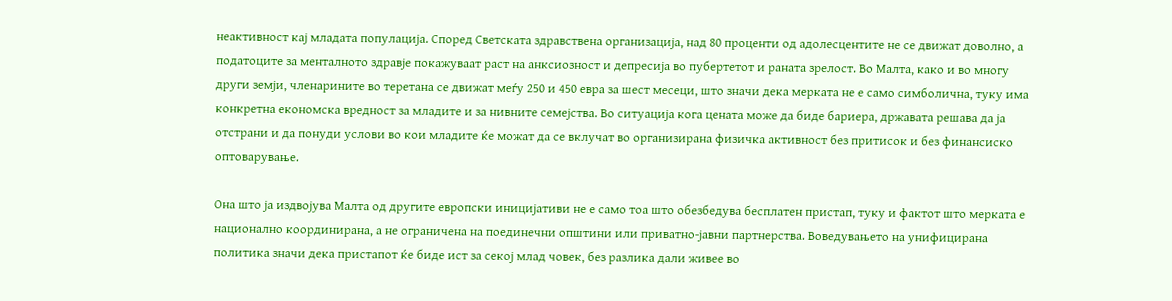неактивност кај младата популација. Според Светската здравствена организација, над 80 проценти од адолесцентите не се движат доволно, а податоците за менталното здравје покажуваат раст на анксиозност и депресија во пубертетот и раната зрелост. Во Малта, како и во многу други земји, членарините во теретана се движат меѓу 250 и 450 евра за шест месеци, што значи дека мерката не е само симболична, туку има конкретна економска вредност за младите и за нивните семејства. Во ситуација кога цената може да биде бариера, државата решава да ја отстрани и да понуди услови во кои младите ќе можат да се вклучат во организирана физичка активност без притисок и без финансиско оптоварување.

Она што ја издвојува Малта од другите европски иницијативи не е само тоа што обезбедува бесплатен пристап, туку и фактот што мерката е национално координирана, а не ограничена на поединечни општини или приватно-јавни партнерства. Воведувањето на унифицирана политика значи дека пристапот ќе биде ист за секој млад човек, без разлика дали живее во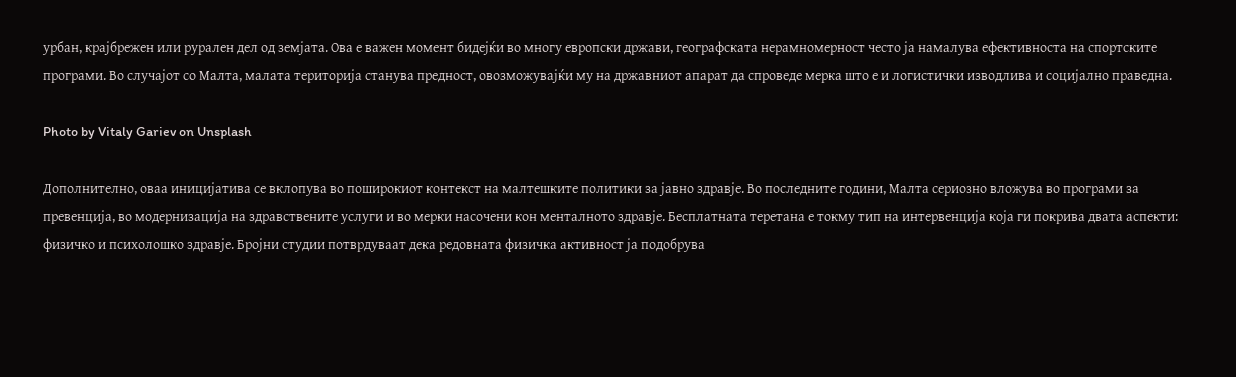урбан, крајбрежен или рурален дел од земјата. Ова е важен момент бидејќи во многу европски држави, географската нерамномерност често ја намалува ефективноста на спортските програми. Во случајот со Малта, малата територија станува предност, овозможувајќи му на државниот апарат да спроведе мерка што е и логистички изводлива и социјално праведна.

Photo by Vitaly Gariev on Unsplash

Дополнително, оваа иницијатива се вклопува во поширокиот контекст на малтешките политики за јавно здравје. Во последните години, Малта сериозно вложува во програми за превенција, во модернизација на здравствените услуги и во мерки насочени кон менталното здравје. Бесплатната теретана е токму тип на интервенција која ги покрива двата аспекти: физичко и психолошко здравје. Бројни студии потврдуваат дека редовната физичка активност ја подобрува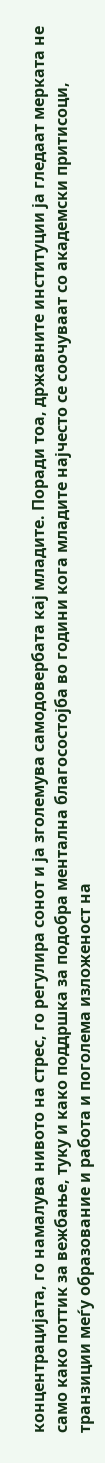концентрацијата, го намалува нивото на стрес, го регулира сонот и ја зголемува самодовербата кај младите. Поради тоа, државните институции ја гледаат мерката не само како поттик за вежбање, туку и како поддршка за подобра ментална благосостојба во години кога младите најчесто се соочуваат со академски притисоци, транзиции меѓу образование и работа и поголема изложеност на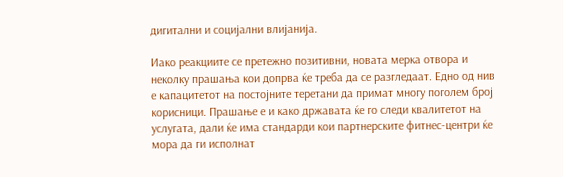дигитални и социјални влијанија.

Иако реакциите се претежно позитивни, новата мерка отвора и неколку прашања кои допрва ќе треба да се разгледаат. Едно од нив е капацитетот на постојните теретани да примат многу поголем број корисници. Прашање е и како државата ќе го следи квалитетот на услугата, дали ќе има стандарди кои партнерските фитнес-центри ќе мора да ги исполнат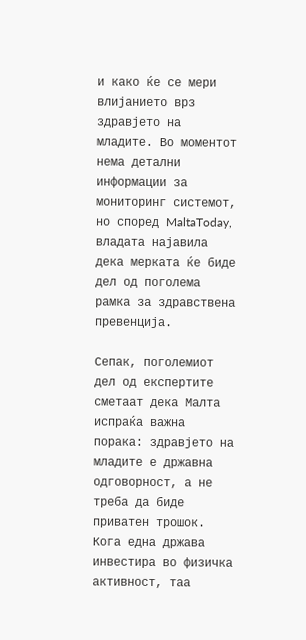и како ќе се мери влијанието врз здравјето на младите. Во моментот нема детални информации за мониторинг системот, но според MaltaToday, владата најавила дека мерката ќе биде дел од поголема рамка за здравствена превенција.

Сепак, поголемиот дел од експертите сметаат дека Малта испраќа важна порака: здравјето на младите е државна одговорност, а не треба да биде приватен трошок. Кога една држава инвестира во физичка активност, таа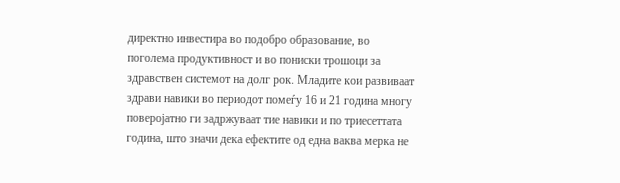директно инвестира во подобро образование, во поголема продуктивност и во пониски трошоци за здравствен системот на долг рок. Младите кои развиваат здрави навики во периодот помеѓу 16 и 21 година многу поверојатно ги задржуваат тие навики и по триесеттата година, што значи дека ефектите од една ваква мерка не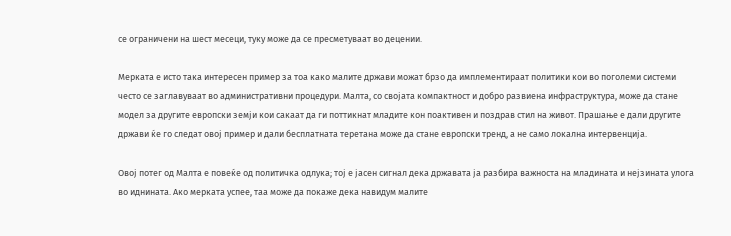се ограничени на шест месеци, туку може да се пресметуваат во децении.

Мерката е исто така интересен пример за тоа како малите држави можат брзо да имплементираат политики кои во поголеми системи често се заглавуваат во административни процедури. Малта, со својата компактност и добро развиена инфраструктура, може да стане модел за другите европски земји кои сакаат да ги поттикнат младите кон поактивен и поздрав стил на живот. Прашање е дали другите држави ќе го следат овој пример и дали бесплатната теретана може да стане европски тренд, а не само локална интервенција.

Овој потег од Малта е повеќе од политичка одлука; тој е јасен сигнал дека државата ја разбира важноста на младината и нејзината улога во иднината. Ако мерката успее, таа може да покаже дека навидум малите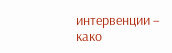интервенции – како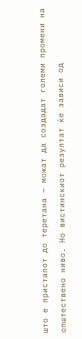што е пристапот до теретана – можат да создадат големи промени на општествено ниво. Но вистинскиот резултат ќе зависи од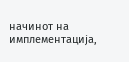начинот на имплементација,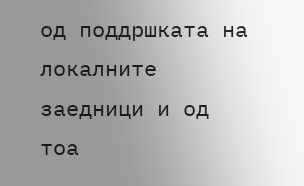од поддршката на локалните заедници и од тоа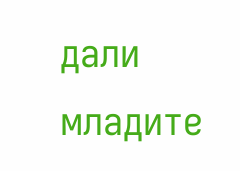дали младите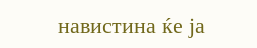навистина ќе ја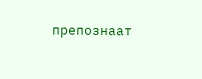препознаат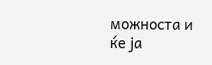можноста и ќе ја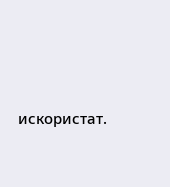искористат.